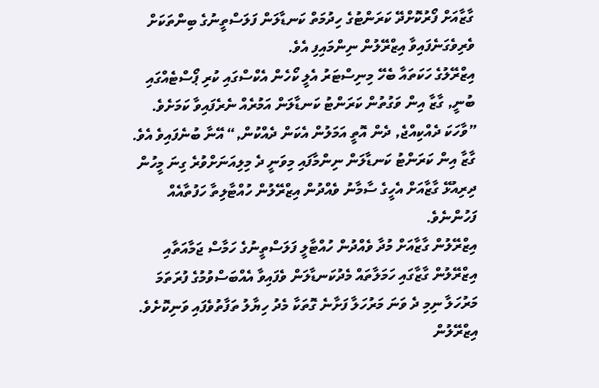ގާޒާއަށް ފޯރުކޮށްދޭ ކަރަންޓުގެ ހިދުމަތް ކަނޑާލަން ފަލަސްތީނުގެ ބިންތަކަށް ވެރިވެގަނެފައިވާ އިޒްރޭލުން ނިންމައިފި އެވެ.
އިޒްރޭލުގެ ހަކަތައާ ބެހޭ މިނިސްޓަރު އެލީ ކޯހެން އެކްސްގައި ކުރި ޕޯސްޓެއްގައި ބުނީ, ގާޒާ އިން ވަގުތުން ކަރަންޓު ކަނޑާލަން އަމުރެއް ނެރެފައިވާ ކަމަށެވެ.
”ވާހަކަ ދެއްކިއްޖެ, ދެން އޮތީ އަމަލުން އެކަން ދެއްކުން,“ އޭނާ ބުނެފައިވެ އެވެ.
ގާޒާ އިން ކަރަންޓު ކަނޑާލަން ނިންމާފައި މިވަނީ ދެ މިލިއަނަށްވުރެ ގިނަ މީހުން ދިރިއުޅޭ ގާޒާއަށް އެހީގެ ސާމާނު ވެއްދުން އިޒްރޭލުން ހުއްޓާލިތާ ހަފުތާއެއް ފަހުންނެވެ.
އިޒްރޭލުން ގާޒާއަށް މުދާ ވެއްދުން ހުއްޓާލީ ފަލަސްތީނުގެ ހަމާސް ޖަމާއަތާއި އިޒްރޭލުން ގާޒާގައި ހަމަލާތައް މެދުކަނޑާލަން ވެފައިވާ އެއްބަސްވުމުގެ ފުރަތަމަ މަރުހަލާ ނިމި ދެ ވަނަ މަރުހަލާ ފަށާނެ ގޮތަކާ މެދު ހިޔާލު ތަފާތުވެފައި ވަނިކޮށެވެ.
އިޒްރޭލުން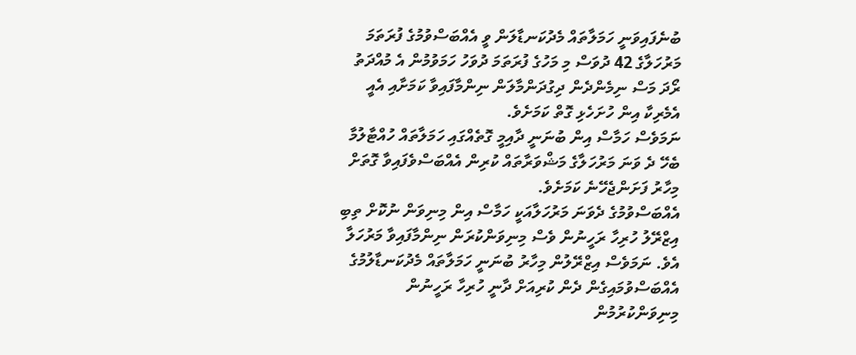ބުނެފައިވަނީ ހަމަލާތައް މެދުކަނޑާލަން ވީ އެއްބަސްވުމުގެ ފުރަތަމަ މަރުހަލާގެ 42 ދުވަސް މި މަހުގެ ފުރަތަމަ ދުވަހު ހަމަވުމުން އެ މުއްދަތު ރޯދަ މަސް ނިމެންދެން ދިގުދަންމާލަން ނިންމާފައިވާ ކަމަށާއި އެއީ އެމެރިކާ އިން ހުށަހެޅި ގޮތް ކަމަށެވެ.
ނަމަވެސް ހަމާސް އިން ބުނަނީ ދާއިމީ ގޮތެއްގައި ހަމަލާތައް ހުއްޓާލުމާ ބެހޭ ދެ ވަނަ މަރުހަލާގެ މަޝްވަރާތައް ކުރިން އެއްބަސްވެފައިވާ ގޮތަށް މިހާރު ފަށަންޖެހޭނެ ކަމަށެވެ.
އެއްބަސްވުމުގެ ދެވަނަ މަރުހަލާއަކީ ހަމާސް އިން މިނިވަން ނުކޮށް ތިބި އިޒްރޭލު ހުރިހާ ރަހީނުން ވެސް މިނިވަންކުރަން ނިންމާފައިވާ މަރުހަލާ އެވެ. ނަމަވެސް އިޒްރޭލުން މިހާރު ބުނަނީ ހަމަލާތައް މެދުކަނޑާލުމުގެ އެއްބަސްވުމައިގެން ދެން ކުރިއަށް ދާނީ ހުރިހާ ރަހީނުން މިނިވަންކުރުމުން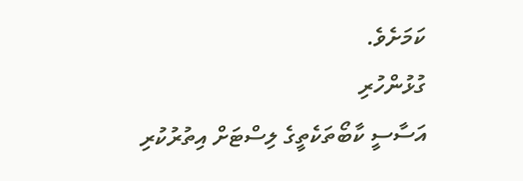ކަމަށެވެ.
ގުޅުންހުރި
އަސާސީ ކާބޯތަކެތީގެ ލިސްޓަށް އިތުރުކުރި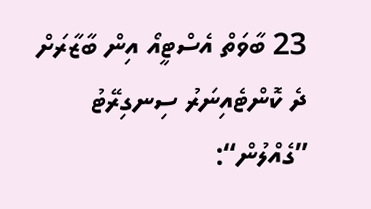23 ބާވަތް އެސްޓީއޯ އިން ބާޒާރަށް
ދެ ކޮންޓެއިނަރު ސިނގިރޭޓު ”ގެއްލުން“: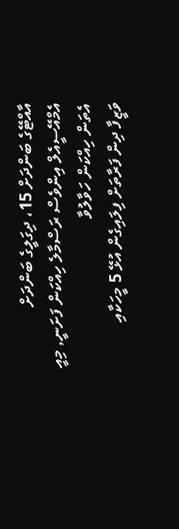އާއްޓޭގެ ބަންދަށް 15، ދިގަލީގެ ބަންދަށް
އެމްއޭސީއެލް އިންވެސް ރަސްމާލެ ހިއްކަން ފަށަނީ, މިއީ އެތަން ހިއްކަން ހަވާލުވާ
ވަޒީފާ ދިން ފަރާތަށް ފިލައިގެން އުޅޭ 5 މީހަކާއި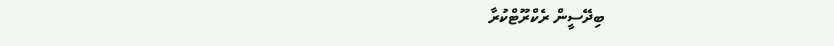ބިދޭސީން ރެކްރޫޓްކުރާ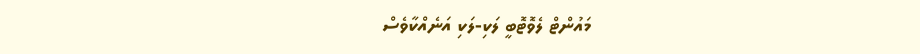މައުންޓް ލެވޮޓޮބީ ލަކި-ލަކި އަނެއްކާވެސް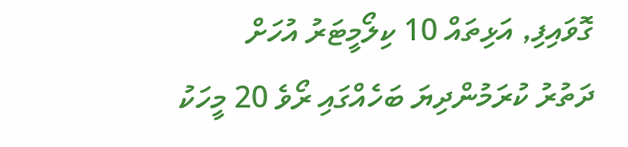ގޮވައިފި, އަޅިތައް 10 ކިލޯމީޓަރު އުހަށް
ދަތުރު ކުރަމުންދިޔަ ބަހެއްގައި ރޯވެ 20 މީހަކު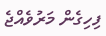ފިހިގެން މަރުވެއްޖެ